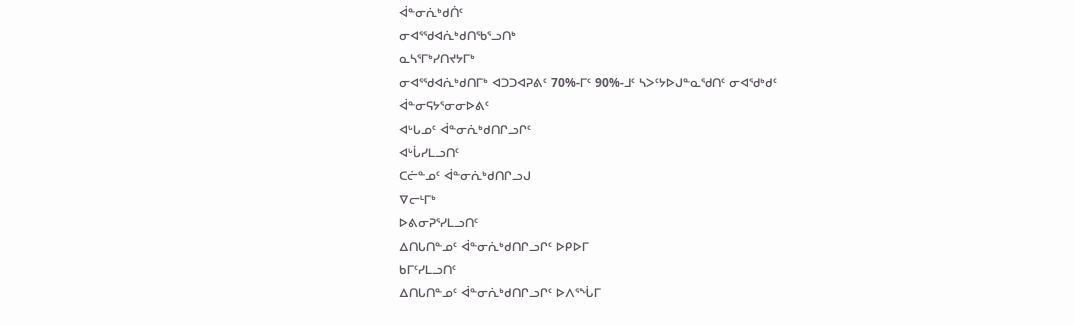ᐋᓐᓂᕇᒃᑯᑏᑦ
ᓂᐊᕐᖁᐊᕇᒃᑯᑎᖃᕐᓗᑎᒃ
ᓇᓴᕐᒥᒃᓯᑎᔪᔭᒥᒃ
ᓂᐊᕐᖁᐊᕇᒃᑯᑎᒥᒃ ᐊᑐᑐᐊᕈᕕᑦ 70%-ᒥᑦ 90%-ᒧᑦ ᓴᐳᑦᔭᐅᒍᓐᓇᖁᑎᑦ ᓂᐊᖁᒃᑯᑦ ᐋᓐᓂᕋᔭᕐᓂᓂᐅᕕᑦ
ᐊᒡᒐᓄᑦ ᐋᓐᓂᕇᒃᑯᑎᒋᓗᒋᑦ
ᐊᒡᒑᓯᒪᓗᑎᑦ
ᑕᓖᓐᓄᑦ ᐋᓐᓂᕇᒃᑯᑎᒋᓗᒍ
ᐁᓕᒻᒥᒃ
ᐅᕕᓂᕈᕐᓯᒪᓗᑎᑦ
ᐃᑎᒐᑎᓐᓄᑦ ᐋᓐᓂᕇᒃᑯᑎᒋᓗᒋᑦ ᐅᑭᐅᒥ
ᑲᒥᑦᓯᒪᓗᑎᑦ
ᐃᑎᒐᑎᓐᓄᑦ ᐋᓐᓂᕇᒃᑯᑎᒋᓗᒋᑦ ᐅᐱᕐᖔᒥ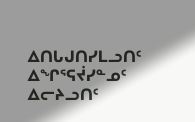ᐃᑎᒐᒍᑎᓯᒪᓗᑎᑦ
ᐃᖏᕐᕋᔫᓯᓐᓄᑦ ᐃᓕᔨᓗᑎᑦ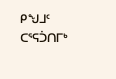ᑭᖑᒧᑦ
ᑕᕐᕋᑑᑎᒥᒃ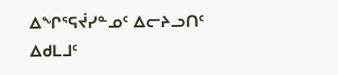ᐃᖏᕐᕋᔫᓯᓐᓄᑦ ᐃᓕᔨᓗᑎᑦ
ᐃᑯᒪᒧᑦ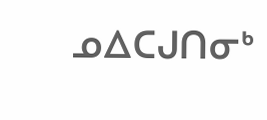ᓄᐃᑕᒍᑎᓂᒃ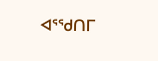ᐊᕐᖁᑎᒥ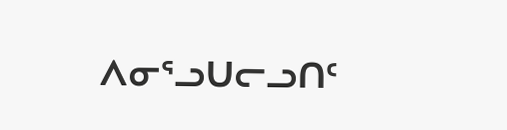ᐱᓂᕐᓗᑌᓕᓗᑎᑦ